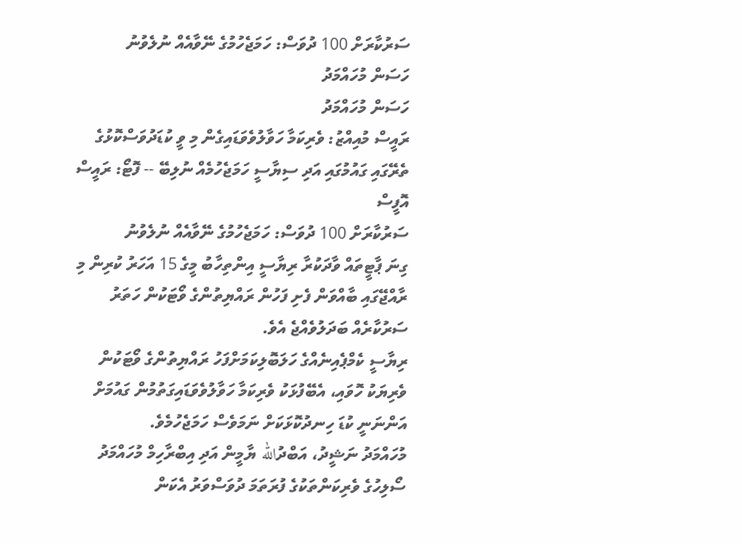ސަރުކާރަށް 100 ދުވަސް: ހަމަޖެހުމުގެ ނޭވާއެއް ނުލެވުނު
ހަސަން މުހައްމަދު
ހަސަން މުހައްމަދު
ރައީސް މުއިއްޒު: ވެރިކަމާ ހަވާލުވެވަޑައިގެން މި ވީ ކުޑަދުވަސްކޮޅުގެ ތެރޭގައި ގައުމުގައި އަދި ސިޔާސީ ހަމަޖެހުމެއް ނުލިބޭ -- ފޮޓޯ: ރައީސް އޮފީސް
ސަރުކާރަށް 100 ދުވަސް: ހަމަޖެހުމުގެ ނޭވާއެއް ނުލެވުނު
ގިނަ ޕާޓީތައް ވާދަކުރާ ރިޔާސީ އިންތިހާބު މީގެ 15 އަހަރު ކުރިން މި ރާއްޖޭގައި ބާއްވަން ފެށި ފަހުން ރައްޔިތުންގެ ވޯޓަކުން ހަތަރު ސަރުކާރެއް ބަދަލުވެއްޖެ އެވެ.
ރިޔާސީ ކެމްޕެއިނެއްގެ ހަލަބޮލިކަމަށްފަހު ރައްޔިތުންގެ ވޯޓަކުން ވެރިޔަކު ހޮވައި، އެބޭފުޅަކު ވެރިކަމާ ހަވާލުވެވަޑައިގަތުމުން ގައުމަށް އަންނަނީ ކުޑަ ހިނދުކޮޅަކަށް ނަމަވެސް ހަމަޖެހުމެވެ.
މުހައްމަދު ނަޝީދު، އަބްދުالله ޔާމީން އަދި އިބްރާހިމް މުހައްމަދު ސޯލިހުގެ ވެރިކަންތަކުގެ ފުރަތަމަ ދުވަސްވަރު އެކަން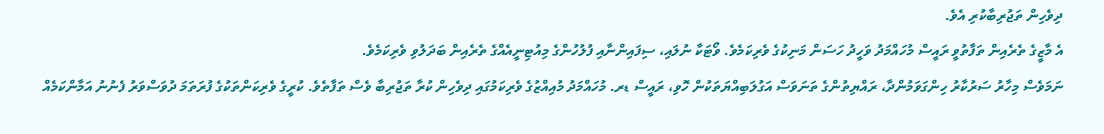ދިވެހިން ތަޖުރިބާކުރި އެވެ.
އެ މާޒީގެ ތެރެއިން ތަފާތުވީ ރައީސް މުހައްމަދު ވަހީދު ހަސަން މަނިކުގެ ވެރިކަމެވެ. ވޯޓަކާ ނުލައި، ސިފައިންނާއި ފުލުހުންގެ މިއުޓިނީއެއްގެ ތެރެއިން ބަދަލުވި ވެރިކަމެވެ.
ނަމަވެސް މިހާރު ސަރުކާރު ހިންގަވަމުންދާ، ރައްޔިތުންގެ ތަނަވަސް އަގުލަބިއްޔަތަކުން ހޮވި، ރައީސް ޑރ. މުހައްމަދު މުއިއްޒުގެ ވެރިކަމުގައި ދިވެހިން ކުރާ ތަޖުރިބާ ވެސް ތަފާތެވެ. ކުރީގެ ވެރިކަންތަކުގެ ފުރަތަމަ ދުވަސްވަރު ފެނުނު އަމާންކަމެއް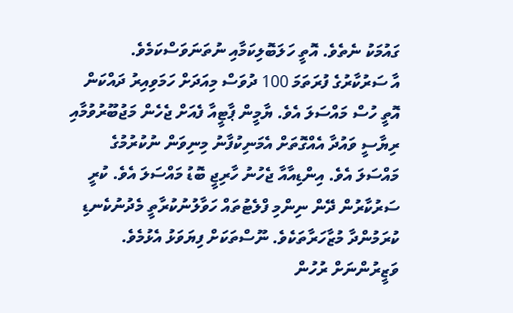ގައުމަކު ނެތެވެ. އޮތީ ހަލަބޮލިކަމާއި ނުތަނަވަސްކަމެވެ.
އާ ސަރުކާރުގެ ފުރަތަމަ 100 ދުވަސް މިއަދަށް ހަމަވިއިރު ދައްކަން އޮތީ ހުސް މައްސަލަ އެވެ. ޔާމީން ޕާޓީއާ ފެއަށް ޖެހެން މަޖުބޫރުވުމާއި ރިޔާސީ ވައުދާ އެއްގޮތަށް އެމަނިކުފާނު މިނިވަން ނުކުރުމުގެ މައްސަލަ އެވެ. އިންޑިއާއާ ޖެހުނު ހާރިޖީ ބޮޑު މައްސަލަ އެވެ. ކުރީ ސަރުކާރުން ދޭން ނިންމި ފްލެޓުތައް ހަވާލުނުކުރާތީ މެދުނުކެނޑި ކުރަމުންދާ މުޒާހަރާތަކެވެ. ނޫސްތަކަށް ފިޔަވަޅު އެޅުމެވެ. ވަޒީރުންނަށް ރުހުން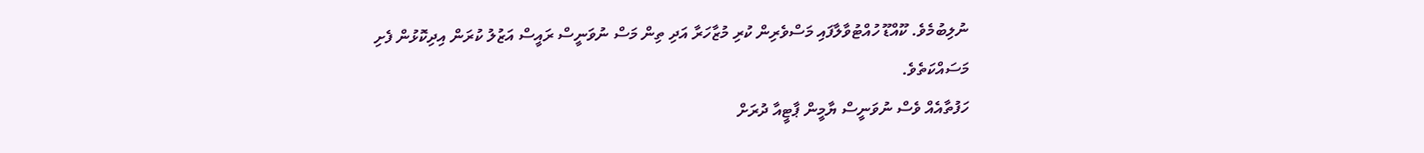ނުލިބުމެވެ. ކޫއްޑޫ ހުއްޓުވާލާފައި މަސްވެރިން ކުރި މުޒާހަރާ އަދި ތިން މަސް ނުވަނީސް ރައީސް އަޒުލު ކުރަން އިދިކޮޅުން ފެށި މަސައްކަތެވެ.
ހަފުތާއެއް ވެސް ނުވަނީސް ޔާމީން ޕާޓީއާ ދުރަށް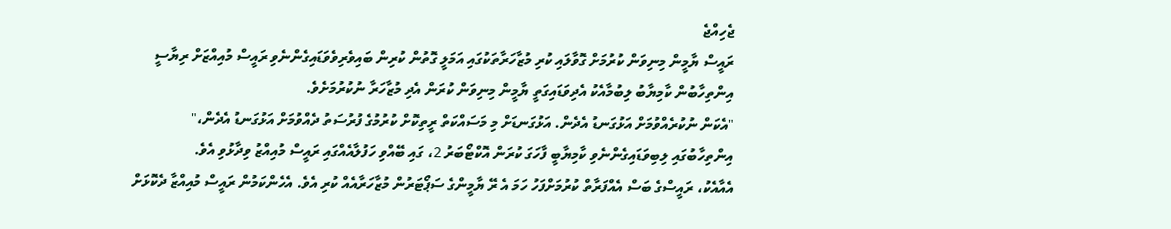ޖެހިއްޖެ
ރައީސް ޔާމީން މިނިވަން ކުރުމަށް ގޮވާލައި ކުރި މުޒާހަރާތަކުގައި އަމަލީ ގޮތުން ކުރިން ބައިވެރިވެވަޑައިގެންނެވި ރައީސް މުއިއްޒަށް ރިޔާސީ އިންތިހާބުން ކާމިޔާބު ލިބުމާއެކު އެދިވަޑައިގަތީ ޔާމީން މިނިވަން ކުރަން އެދި މުޒާހަރާ ނުކުރުމަށެވެ.
"އެކަން ނުކުރެއްވުމަށް އަޅުގަނޑު އެދެން. އަޅުގަނޑަށް މި މަސައްކަތް ރީތިކޮށް ކުރުމުގެ ފުރުސަތު ދެއްވުމަށް އަޅުގަނޑު އެދެން،" އިންތިހާބުގައި ލިބިވަޑައިގެންނެވި ކާމިޔާބީ ފާހަގަ ކުރަން އޮކްޓޯބަރު 2، ގައި ބޭއްވި ހަފުލާއެއްގައި ރައީސް މުއިއްޒު ވިދާޅުވި އެވެ.
އެއާއެކު، ރައީސްގެ ބަސް އެއްފަރާތް ކުރުމަށްފަހު ހަމަ އެ ރޭ ޔާމީންގެ ސަޕޯޓަރުން މުޒާހަރާއެއް ކުރި އެވެ. އެހެންކަމުން ރައީސް މުއިއްޒާ ދެކޮޅަށް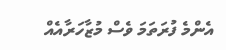އެންމެ ފުރަތަމަ ވެސް މުޒާހަރާއެއް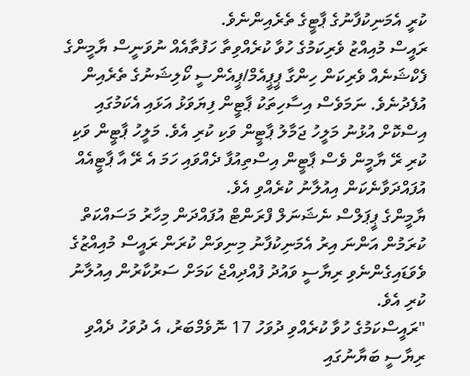ކުރީ އެމަނިކުފާނުގެ ޕާޓީގެ ތެރެއިންނެވެ.
ރައީސް މުއިއްޒު ވެރިކަމުގެ ހުވާ ކުރެއްވިތާ ހަފުތާއެއް ނުވަނީސް ޔާމީންގެ ފެކްޝަނެއް ވެރިކަން ހިންގާ ޕީޕީއެމް/ޕީއެންސީ ކޯލިޝަނުގެ ތެރެއިން އުފެދުނެވެ. ނަމަވެސް އިސާހިތަކު ޕާޓީން ފިޔަވަޅު އަޅައި އެކަމުގައި އިސްކޮށް އުޅުނު މަލީހު ޖަމާލު ޕާޓީން ވަކި ކުރި އެވެ. މަލީހު ޕާޓީން ވަކި ކުރި ރޭ ޔާމީން ވެސް ޕާޓީން އިސްތިއުފާ ދެއްވައި ހަމަ އެ ރޭ އާ ޕާޓީއެއް އުފައްދަވާނެކަން އިއުލާނު ކުރެއްވި އެވެ.
ޔާމީންގެ ޕީޕަލްސް ނެޝަނަލް ފްރަންޓް އުފައްދަން މިހާރު މަސައްކަތް ކުރަމުން އަންނަ އިރު އެމަނިކުފާނު މިނިވަން ކުރަން ރައީސް މުއިއްޒުގެ ވެވަޑައިގެންނެވި ރިޔާސީ ވައުދު ފުއްދިއްޖެ ކަމަށް ސަރުކާރުން އިއުލާނު ކުރި އެވެ.
"ރައީސްކަމުގެ ހުވާ ކުރެއްވި ދުވަހު 17 ނޮވެމްބަރު، އެ ދުވަހު ދެއްވި ރިޔާސީ ބަޔާނުގައި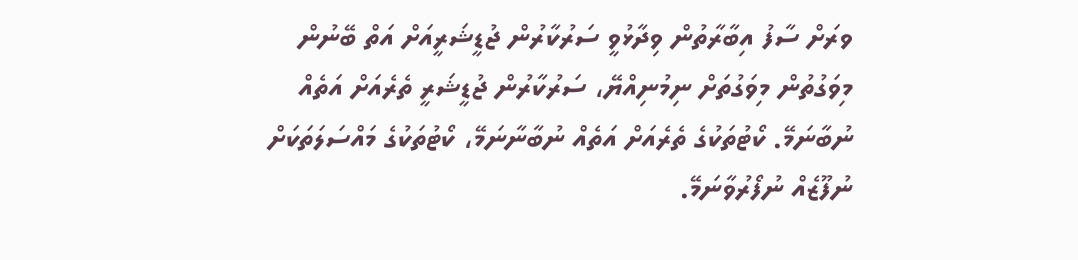ވރަށް ސާފު އިބާރާތުން ވިދާޅުވީ ސަރުކާރުން ޖުޑީޝަރީއަށް އަތް ބޭނުން މިވަގުތުން މިވަގުތަށް ނިމުނިއްޔޭ، ސަރުކާރުން ޖުޑީޝަރީ ތެރެއަށް އަތެއް ނުބާނަމޭ. ކޯޓުތަކުގެ ތެރެއަށް އަތެއް ނުބާނާނަމޭ، ކޯޓުތަކުގެ މައްސަލަތަކަށް ނުފޫޒެއް ނުފޯރުވާނަމޭ.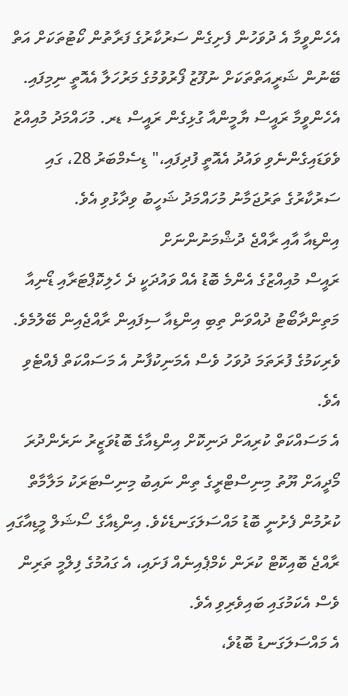އެހެންވީމާ އެ ދުވަހުން ފެށިގެން ސަރުކާރުގެ ފަރާތުން ކޯޓުތަކަށް އަތް ބޭނުން ޝަރީއަތްތަކަށް ނުފޫޒު ފޯރުވުމުގެ މަރުހަލާ އެއޮތީ ނިމިފައި. އެހެންވީމާ ރައީސް ޔާމީންއާ ގުޅިގެން ރައީސް ޑރ. މުހައްމަދު މުއިއްޒު ވެވަޑައިގެންނެވި ވައުދު އެއޮތީ ފުދިފައި،" ޑިސެމްބަރު 28، ގައި ސަރުކާރުގެ ތަރުޖަމާނު މުހައްމަދު ޝަހީބު ވިދާޅުވި އެވެ.
އިންޑިއާ އާއި ރާއްޖެ ދުޝްމަނުންނަށް
ރައީސް މުއިއްޒުގެ އެންމެ ބޮޑު އެއް ވައުދަކީ ދެ ހެލިކޮޕްޓަރާއި ޑޯނިއާ މަތިންދާބޯޓު ދުއްވަން ތިބި އިންޑިއާ ސިފައިން ރާއްޖެއިން ބޭލުމެވެ. ވެރިކަމުގެ ފުރަތަމަ ދުވަހު ވެސް އެމަނިކުފާނު އެ މަސައްކަތް ފެއްޓެވި އެވެ.
އެ މަސައްކަތް ކުރިއަށް ދަނިކޮށް އިންޑިއާގެ ބޮޑުވަޒީރު ނަރެންދުރަ މޯދީއަށް ޔޫތު މިނިސްޓްރީގެ ތިން ނައިބު މިނިސްޓަރަކު މަލާމާތް ކުރުމުން ފެށުނީ ބޮޑު މައްސަލަގަނޑެކެވެ. އިންޑިއާގެ ސޯޝަލް މީޑިއާގައި ރާއްޖެ ބޮއިކޮޓް ކުރަން ކެމްޕެއިނެއް ފަށައި، އެ ގައުމުގެ ފިލްމީ ތަރިން ވެސް އެކަމުގައި ބައިވެރިވި އެވެ.
އެ މައްސަލަގަނޑު ބޮޑުވެ،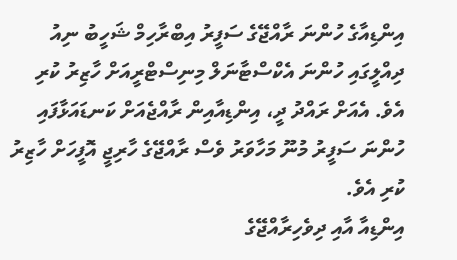އިންޑިއާގެ ހުންނަ ރާއްޖޭގެ ސަފީރު އިބްރާހިމް ޝަހީބު ނިއު ދިއްލީގައި ހުންނަ އެކްސްޓާނަލް މިނިސްޓްރީއަށް ހާޒިރު ކުރި އެވެ. އެއަށް ރައްދު ދީ، އިންޑިއާއިން ރާއްޖެއަށް ކަނޑައަޅާފައި ހުންނަ ސަފީރު މުނޫ މަހާވަރު ވެސް ރާއްޖޭގެ ހާރިޖީ އޮފީހަށް ހާޒިރު ކުރި އެވެ.
އިންޑިއާ އާއި ދިވެހިރާއްޖޭގެ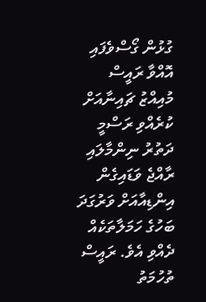ގުޅުން ގޯސްވެފައި އޮއްވާ ރައީސް މުއިއްޒު ޗައިނާއަށް ކުރެއްވި ރަސްމީ ދަތުރު ނިންމާލައި ރާއްޖެ ވަޑައިގެން އިންޑިއާއަށް ވަރުގަދަ ބަހުގެ ހަމަލާތަކެއް ދެއްވި އެވެ. ރައީސް ތުހުމަތު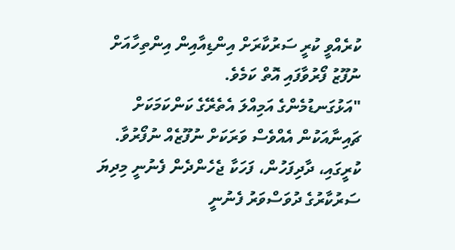ކުރެއްވީ ކުރީ ސަރުކާރަށް އިންޑިއާއިން އިންތިހާއަށް ނުފޫޒު ފޯރުވާފައި އޮތް ކަމެވެ.
"އަޅުގަނޑުމެންގެ އަމިއްލަ އެތެރޭގެ ކަންކަމަކަށް ޗައިނާއަކުން އެއްވެސް ވަރަކަށް ނުފޫޒެއް ނުފޯރުވާ. ކުރީގައި، ދާދިފަހުން، ފަހަކާ ޖެހެންދެން ފެނުނީ މިދިޔަ ސަރުކާރުގެ ދުވަސްވަރު ފެނުނީ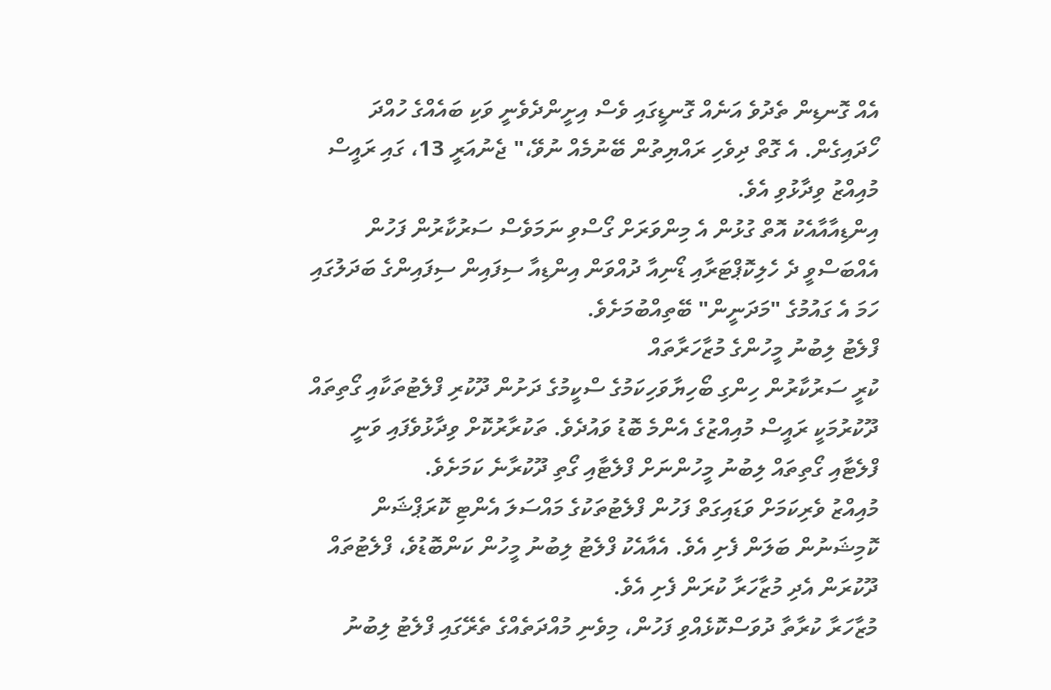އެއް ގޮނޑިން ތެދުވެ އަނެއް ގޮނޑީގައި ވެސް އިށީންދެވެނީ ވަކި ބައެއްގެ ހުއްދަ ހޯދައިގެން. އެ ގޮތް ދިވެހި ރައްޔިތުން ބޭނުމެއް ނުވޭ،" ޖެނުއަރީ 13، ގައި ރައީސް މުއިއްޒު ވިދާޅުވި އެވެ.
އިންޑިއާއާއެކު އޮތް ގުޅުން އެ މިންވަރަށް ގޯސްވި ނަމަވެސް ސަރުކާރުން ފަހުން އެއްބަސްވީ ދެ ހެލިކޮޕްޓަރާއި ޑޯނިއާ ދުއްވަން އިންޑިއާ ސިފައިން ސިފައިންގެ ބަދަލުގައި ހަމަ އެ ގައުމުގެ "މަދަނީން" ބޭތިއްބުމަށެވެ.
ފްލެޓު ލިބުނު މީހުންގެ މުޒާހަރާތައް
ކުރީ ސަރުކާރުން ހިންގި ބޯހިޔާވަހިކަމުގެ ސްކީމުގެ ދަށުން ދޫކުރި ފްލެޓުތަކާއި ގޯތިތައް ދޫކުރުމަކީ ރައީސް މުއިއްޒުގެ އެންމެ ބޮޑު ވައުދެވެ. ތަކުރާރުކޮށް ވިދާޅުވެފައި ވަނީ ފްލެޓާއި ގޯތިތައް ލިބުނު މީހުންނަށް ފްލެޓާއި ގޯތި ދޫކުރާނެ ކަމަށެވެ.
މުއިއްޒު ވެރިކަމަށް ވަޑައިގަތް ފަހުން ފްލެޓުތަކުގެ މައްސަލަ އެންޓި ކޮރަޕްޝަން ކޮމިޝަނުން ބަލަން ފެށި އެވެ. އެއާއެކު ފްލެޓު ލިބުނު މީހުން ކަންބޮޑުވެ، ފްލެޓުތައް ދޫކުރަން އެދި މުޒާހަރާ ކުރަން ފެށި އެވެ.
މުޒާހަރާ ކުރާތާ ދުވަސްކޮޅެއްވި ފަހުން، މިވެނި މުއްދަތެއްގެ ތެރޭގައި ފްލެޓު ލިބުނު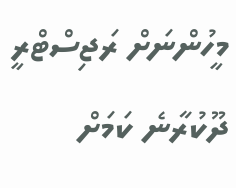މީހުންނަށް ރަޖިސްޓްރީ ދޫކުރާނެ ކަމަށް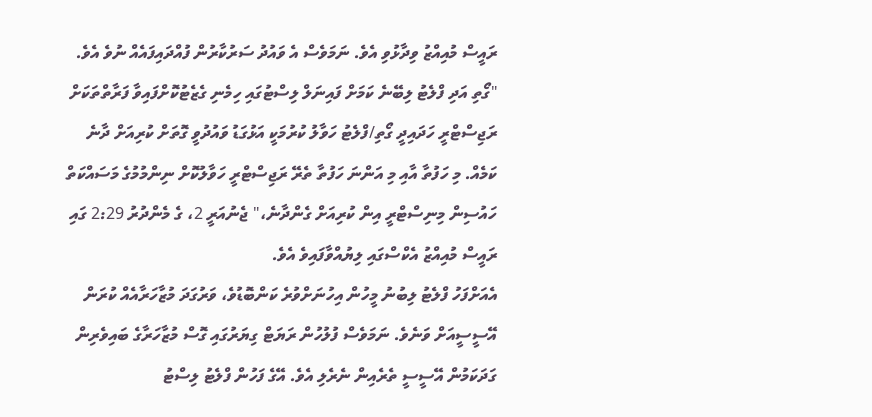ރައީސް މުއިއްޒު ވިދާޅުވި އެވެ. ނަމަވެސް އެ ވައުދު ސަރުކާރުން ފުއްދައިފައެއް ނުވެ އެވެ.
"ގޯތި އަދި ފްލެޓު ލިބޭނެ ކަމަށް ފައިނަލް ލިސްޓުގައި ހިމެނި ގެޒެޓުކޮށްފައިވާ ފަރާތްތަކަށް ރަޖިސްޓްރީ ހަދައިދީ ގޯތި/ފްލެޓު ހަވާލު ކުރުމަކީ އަޅުގަޑު ވައުދުވީ ގޮތަށް ކުރިއަށް ދާނެ ކަމެއް. މި ހަފުތާ އާއި މި އަންނަ ހަފުތާ ތެރޭ ރަޖިސްޓްރީ ހަވާލުކޮށް ނިންމުމުގެ މަސައްކަތް ހައުސިން މިނިސްޓްރީ އިން ކުރިއަށް ގެންދާނެ،" ޖެނުއަރީ 2، ގެ މެންދުރު 2:29 ގައި ރައީސް މުއިއްޒު އެކްސްގައި ލިޔުއްވާފައިވެ އެވެ.
އެއަށްފަހު ފްލެޓު ލިބުނު މީހުން އިހުނަށްވުރެ ކަންބޮޑުވެ، ވަރުގަދަ މުޒާހަރާއެއް ކުރަން އޭސީސީއަށް ވަނެވެ. ނަމަވެސް ފުލުހުން ރަޔަޓް ގިޔަރުގައި ގޮސް މުޒާހަރާގެ ބައިވެރިން ގަދަކަމުން އޭސީސީ ތެރެއިން ނެރެލި އެވެ. އޭގެ ފަހުން ފްލެޓު ލިސްޓު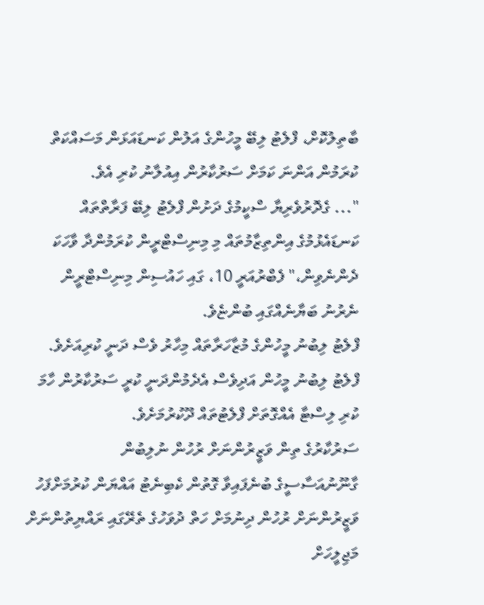ބާތިލުކޮށް، ފްލެޓު ލިބޭ މީހުންގެ އަލުން ކަނޑައަޅަން މަސައްކަތް ކުރަމުން އަންނަ ކަމަށް ސަރުކާރުން އިއުލާނު ކުރި އެވެ.
"... ގެދޮރުވެރިޔާ ސްކީމުގެ ދަށުން ފްލެޓު ލިބޭ ފަރާތްތައް ކަނޑައެޅުމުގެ އިންތިޒާމުތައް މި މިނިސްޓްރީން ކުރަމުންދާ ވާހަކަ ދެންނެވިން،" ފެބްރުއަރީ 10، ގައި ހައުސިން މިނިސްޓްރީން ނެރުނު ބަޔާނެއްގައި ބުންޏެވެ.
ފްލެޓު ލިބުނު މީހުންގެ މުޒާހަރާތައް މިހާރު ވެސް ދަނީ ކުރިއަށެވެ. ފްލެޓު ލިބުނު މީހުން އަދިވެސް އެދެމުންދަނީ ކުރީ ސަރުކާރުން ހާމަ ކުރި ލިސްޓާ އެއްގޮތަށް ފްލެޓުތައް ދޫކުރުމަށެވެ.
ސަރުކާރުގެ ތިން ވަޒީރުންނަށް ރުހުން ނުލިބުން
ގާނޫނުއަސާސީގެ ބުނެފައިވާ ގޮތުން ކެބިނެޓު އައްޔަން ކުރުމަށްފަހު ވަޒީރުންނަށް ރުހުން ދިނުމަށް ހަތް ދުވަހުގެ ތެރޭގައި ރައްޔިތުންނަށް މަޖިލީހަށް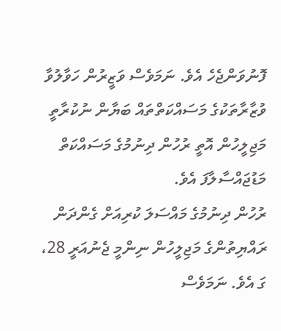ފޮނުވަންޖެހެ އެވެ. ނަމަވެސް ވަޒީރުން ހަވާލުވާ ވުޒާރާތަކުގެ މަސައްކަތްތައް ބަޔާން ނުކުރާތީ މަޖިލީހުން އޮތީ ރުހުން ދިނުމުގެ މަސައްކަތް މަޑުޖައްސާލާފަ އެވެ.
ރުހުން ދިނުމުގެ މައްސަލަ ކުރިއަށް ގެންދަން ރައްޔިތުންގެ މަޖިލީހުން ނިންމީ ޖެނުއަރީ 28، ގަ އެވެ. ނަމަވެސް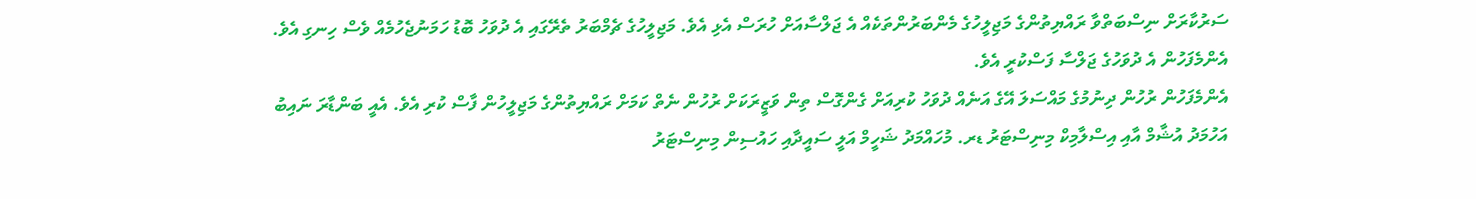ސަރުކާރަށް ނިސްބަތްވާ ރައްޔިތުންގެ މަޖިލީހުގެ މެންބަރުންތަކެއް އެ ޖަލްސާއަށް ހުރަސް އެޅި އެވެ. މަޖިލީހުގެ ޗެމްބަރު ތެރޭގައި އެ ދުވަހު ބޮޑު ހަމަނުޖެހުމެއް ވެސް ހިނގި އެވެ. އެންމެފަހުން އެ ދުވަހުގެ ޖަލްސާ ފަސްކުރީ އެވެ.
އެންމެފަހުން ރުހުން ދިނުމުގެ މައްސަލަ އޭގެ އަނެއް ދުވަހު ކުރިއަށް ގެންގޮސް ތިން ވަޒީރަކަށް ރުހުން ނެތް ކަމަށް ރައްޔިތުންގެ މަޖިލީހުން ފާސް ކުރި އެވެ. އެއީ ބަންޑާރަ ނައިބު އަހުމަދު އުޝާމް އާއި އިސްލާމިކް މިނިސްޓަރު ޑރ. މުހައްމަދު ޝަހީމް އަލީ ސައީދާއި ހައުސިން މިނިސްޓަރު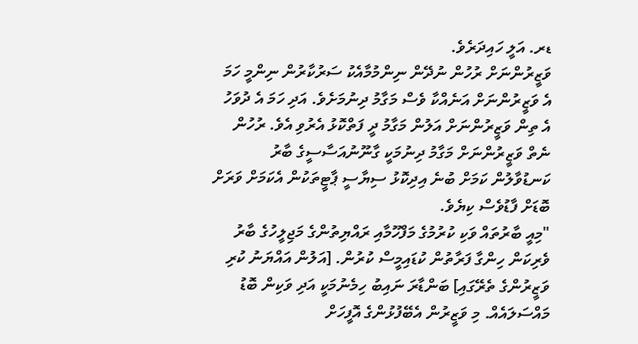ޑރ. އަލީ ހައިދަރެވެ.
ވަޒީރުންނަށް ރުހުން ނުދޭން ނިންމުމާއެކު ސަރުކާރުން ނިންމީ ހަމަ އެ ވަޒީރުންނަށް އަނެއްކާ ވެސް މަގާމު ދިނުމަށެވެ. އަދި ހަމަ އެ ދުވަހު އެ ތިން ވަޒީރުންނަށް އަލުން މަގާމު ދީ ފަތްކޮޅު އެރުވި އެވެ. ރުހުން ނެތް ވަޒީރުންނަށް މަގާމު ދިނުމަކީ ގާނޫނުއަސާސީގެ ބާރު ކަނޑުވާލުން ކަމަށް ބުނެ އިދިކޮޅު ސިޔާސީ ޕާޓީތަކުން އެކަމަށް ވަރަށް ބޮޑަށް ފާޑުވެސް ކިޔެވެ.
"މިއީ ބާރުތައް ވަކި ކުރުމުގެ މަފްހޫމާއި ރައްޔިތުންގެ މަޖިލީހުގެ ބާރު ވެރިކަން ހިންގާ ފަރާތުން ކުޑައިމީސް ކުރުން. [އަލުން އައްޔަނު ކުރި ވަޒީރުންގެ ތެރޭގައި] ބަންޑާރަ ނައިބު ހިމެނުމަކީ އަދި ވަކިން ބޮޑު މައްސަލައެއް. މި ވަޒީރުން އެބޭފުޅުންގެ އޮފީހަށް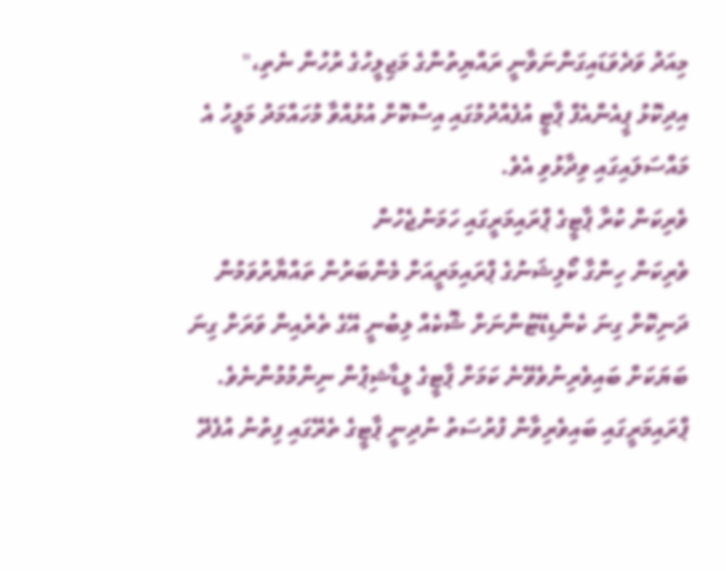މިއަދު ވަދެވަޑައިގަންނަވާނީ ރައްޔިތުންގެ މަޖިލީހުގެ ރުހުން ނެތި،" އިދިކޮޅު ޕީއެންއެފް ޕާޓީ އުފެއްދުމުގައި އިސްކޮށް އުޅުއްވާ މުހައްމަދު މަލީހު އެ މައްސަލައިގައި ވިދާޅުވި އެވެ.
ވެރިކަން ކުރާ ޕާޓީގެ ޕްރައިމަރީގައި ހަމަނުޖެހުން
ވެރިކަން ހިންގާ ކޯލިޝަނުގެ ޕްރައިމަރީއަށް މެންބަރުން ތައްޔާރުވަމުން ދަނިކޮށް ގިނަ ކެންޑިޑޭޓުންނަށް ޝޮކެއް ލިބުނީ އޭގެ ތެރެއިން ވަރަށް ގިނަ ބަޔަކަށް ބައިވެރިނުވެވޭނެ ކަމަށް ޕާޓީގެ ލީޑާޝިޕުން ނިންމުމުންނެވެ.
ޕްރައިމަރީގައި ބައިވެރިވާން ފުރުސަތު ނުދިނީ ޕާޓީގެ ތެރޭގައި ފިތުނު އުފެދޭ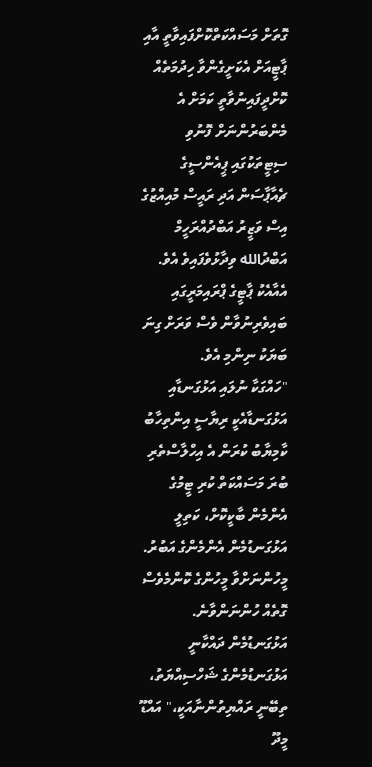ގޮތަށް މަސައްކަތްކޮށްފައިވާތީ އާއި ޕާޓީއަށް އެކަށީގެންވާ ހިދުމަތެއް ކޮށްދީފައިނުވާތީ ކަމަށް އެ މެންބަރުންނަށް ފޮނުވި ސިޓީތަކުގައި ޕީއެންސީގެ ޗެއާޕާސަން އަދި ރައީސް މުއިއްޒުގެ އިސް ވަޒީރު އަބްދުއްރަހީމް އަބްދުالله ވިދާޅުވެފައިވެ އެވެ.
އެއާއެކު ޕާޓީގެ ޕްރައިމަރީގައި ބައިވެރިނުވާން ވެސް ވަރަށް ގިނަ ބަޔަކު ނިންމި އެވެ.
"ހައްގަކާ ނުލައި އަޅުގަނޑާއި އަޅުގަނޑާއެކީ ރިޔާސީ އިންތިހާބު ކާމިޔާބު ކުރަން އެ އިހްލާސްތެރި ބުރަ މަސައްކަތް ކުރި ޓީމުގެ އެންމެން ބާކީކޮށް، ކަތިލީ އަޅުގަނޑުމެން އެންމެންގެ އަބުރު. މީހުންނަށްވާ މީހުންގެ ކޮންމެވެސް ގޮތެއް ހުންނަންވާނެ. އަޅުގަނޑުމެން ދައްކާނީ އަޅުގަނޑުމެންގެ ޝަހްސިއްޔަތު، ތިބޭނީ ރައްޔިތުންނާއަކީ،" އައްޑޫ މީދޫ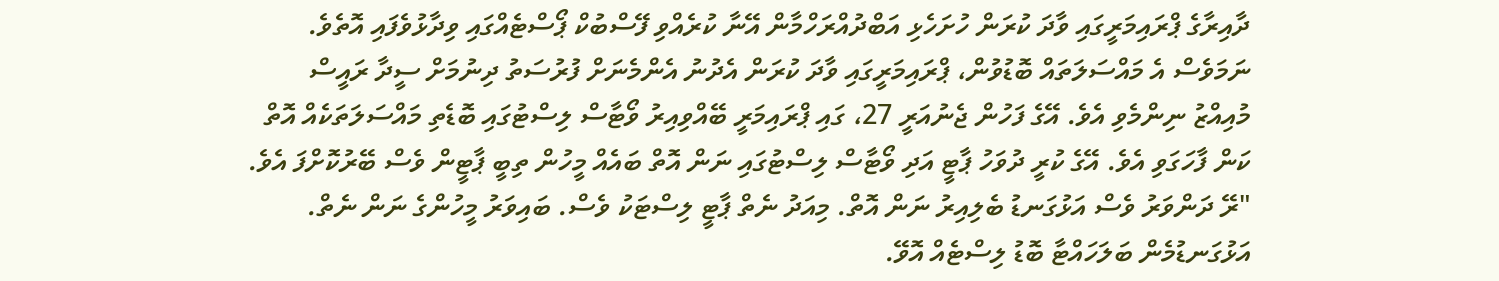ދާއިރާގެ ޕްރައިމަރީގައި ވާދަ ކުރަން ހުށަހެޅި އަބްދުއްރަހްމާން އޭނާ ކުރެއްވި ފޭސްބުކް ޕޯސްޓެއްގައި ވިދާޅުވެފައި އޮތެވެ.
ނަމަވެސް އެ މައްސަލަތައް ބޮޑުވުން، ޕްރައިމަރީގައި ވާދަ ކުރަން އެދުނު އެންމެނަށް ފުރުސަތު ދިނުމަށް ސީދާ ރައީސް މުއިއްޒު ނިންމެވި އެވެ. އޭގެ ފަހުން ޖެނުއަރީ 27، ގައި ޕްރައިމަރީ ބޭއްވިއިރު ވޯޓާސް ލިސްޓުގައި ބޮޑެތި މައްސަލަތަކެއް އޮތް ކަން ފާހަގަވި އެވެ. އޭގެ ކުރީ ދުވަހު ޕާޓީ އަދި ވޯޓާސް ލިސްޓުގައި ނަން އޮތް ބައެއް މީހުން ތިބީ ޕާޓީން ވެސް ބޭރުކޮށްފަ އެވެ.
"ރޭ ދަންވަރު ވެސް އަޅުގަނޑު ބެލިއިރު ނަން އޮތް. މިއަދު ނެތް ޕާޓީ ލިސްޓަކު ވެސް. ބައިވަރު މީހުންގެ ނަން ނެތް. އަޅުގަނޑުމެން ބަލަހައްޓާ ބޮޑު ލިސްޓެއް އޮވޭ.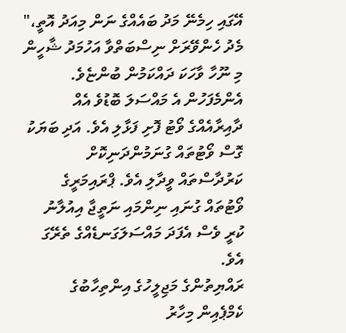އޭގައި ހިމެނޭ މަދު ބައެއްގެ ނަން މިއަދު އޮތީ،" މެދު ހެންވޭރަށް ނިސްބަތްވާ އަހުމަދު ޝާހީން މި ނޫހާ ވާހަކަ ދައްކަމުން ބުންޏެވެ.
އެންމެފަހުން އެ މައްސަލަ ބޮޑުވެ އެއް ދާއިރާއެއްގެ ވޯޓު ފޮށި ފަޅާލި އެވެ. އަދި ބަޔަކު ގޮސް ވޯޓުތައް ގުނަމުންދަނިކޮށް ކަރުދާސްތައް ވީދާލި އެވެ. ޕްރައިމަރީގެ ވޯޓުތައް ގުނައި ނިންމައި ނަތީޖާ އިއުލާނު ކުރީ ވެސް އެފަދަ މައްސަލަގަނޑެއްގެ ތެރޭގަ އެވެ.
ރައްޔިތުންގެ މަޖިލީހުގެ އިންތިހާބުގެ ކެމްޕެއިން މިހާރު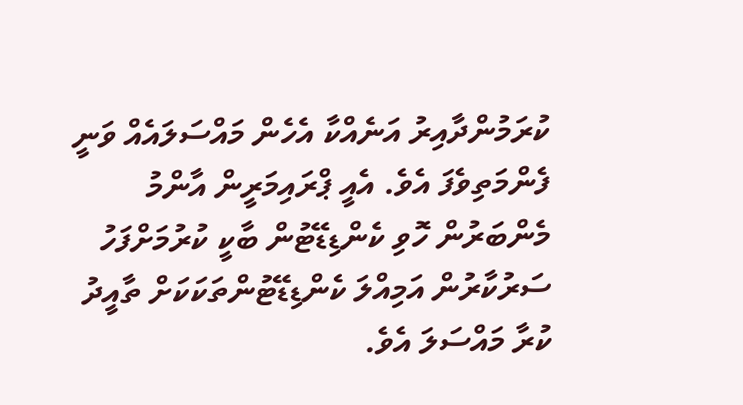ކުރަމުންދާއިރު އަނެއްކާ އެހެން މައްސަލައެއް ވަނީ ފެންމަތިވެފަ އެވެ. އެއީ ޕްރައިމަރީން އާންމު މެންބަރުން ހޮވި ކެންޑިޑޭޓުން ބާކީ ކުރުމަށްފަހު ސަރުކާރުން އަމިއްލަ ކެންޑިޑޭޓުންތަކަކަށް ތާއީދު ކުރާ މައްސަލަ އެވެ.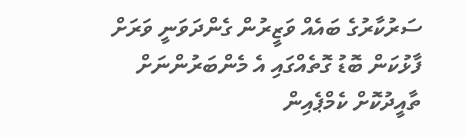ސަރުކާރުގެ ބައެއް ވަޒީރުން ގެންދަވަނީ ވަރަށް ފާޅުކަން ބޮޑު ގޮތެއްގައި އެ މެންބަރުންނަށް ތާއީދުކޮށް ކެމްޕެއިން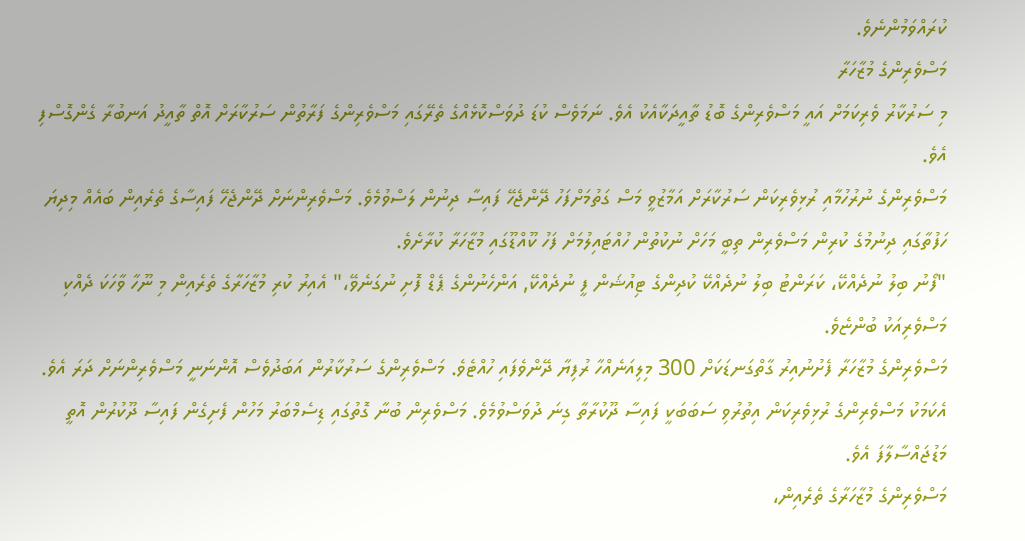ކުރައްވަމުންނެވެ.
މަސްވެރިންގެ މުޒާހަރާ
މި ސަރުކާރު ވެރިކަމަށް އައީ މަސްވެރިންގެ ބޮޑު ތާއީދަކާއެކު އެވެ. ނަމަވެސް ކުޑަ ދުވަސްކޮޅެއްގެ ތެރޭގައި މަސްވެރިންގެ ފަރާތުން ސަރުކާރަށް އޮތް ތާއީދު އަނބުރާ ގެންގޮސްފި އެވެ.
މަސްވެރިންގެ ނުރުހުމާއި ރުޅިވެރިކަން ސަރުކާރަށް އަމާޒުވީ މަސް ގަތުމަށްފަހު ދޭންޖެހޭ ފައިސާ ދިނުން ލަސްވުމެވެ. މަސްވެރިންނަށް ދޭންޖެހޭ ފައިސާގެ ތެރެއިން ބައެއް މިދިޔަ ހަފުތާގައި ދިނުމުގެ ކުރިން މަސްވެރިން ތިބީ މަހަށް ނުކުތުން ހުއްޓައިލުމަށް ފަހު ކޫއްޑޫގައި މުޒާހަރާ ކުރާށެވެ.
"ފޯނު ބިލު ނުދެއްކޭ، ކަރަންޓު ބިލު ނުދެއްކޭ ކުދިންގެ ޓިއުޝަން ފީ ނުދެއްކޭ, އަންހެނުންގެ ޕެޑް ފޮށި ނުގަނެވޭ،" އެއިރު ކުރި މުޒާހަރާގެ ތެރެއިން މި ނޫހާ ވާހަކަ ދެއްކި މަސްވެރިއަކު ބުންޏެވެ.
މަސްވެރިންގެ މުޒާހަރާ ފެށުނުއިރު ގާތްގަނޑަކަށް 300 މިލިއަނެއްހާ ރުފިޔާ ދޭންވެފައި ހުއްޓެވެ. މަސްވެރިންގެ ސަރުކާރުން އަބަދުވެސް އޮންނަނީ މަސްވެރިންނަށް ދަރަ އެވެ. އެކަމަކު މަސްވެރިންގެ ރުޅިވެރިކަން އިތުރުވި ސަބަބަކީ ފައިސާ ދޫކުރާތާ ގިނަ ދުވަސްވުމެވެ. މަސްވެރިން ބުނާ ގޮތުގައި ޑިސެމްބަރު މަހުން ފެށިގެން ފައިސާ ދޫކުރުން އޮތީ މަޑުޖައްސާލާފަ އެވެ.
މަސްވެރިންގެ މުޒާހަރާގެ ތެރެއިން،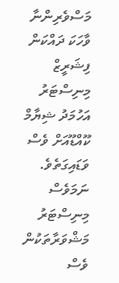މަސްވެރިންނާ ވާހަކަ ދައްކަން ފިޝަރީޒް މިނިސްޓަރު އަހުމަދު ޝިޔާމް ކޫއްޑޫއަށް ވެސް ވަޑައިގަތެވެ. ނަމަވެސް މިނިސްޓަރު މަޝްވަރާތަކުން ވެސް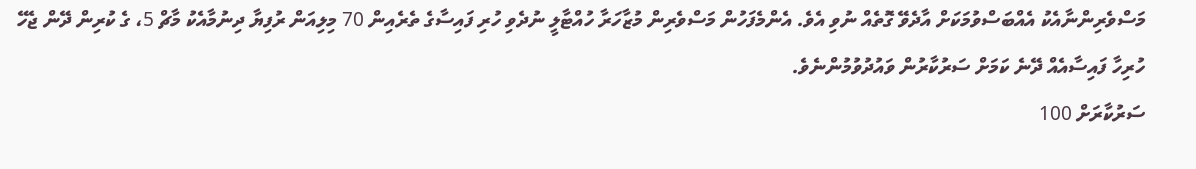މަސްވެރިންނާއެކު އެއްބަސްވުމަކަށް އާދެވޭ ގޮތެއް ނުވި އެވެ. އެންމެފަހުން މަސްވެރިން މުޒާހަރާ ހުއްޓާލީ ނުދެވި ހުރި ފައިސާގެ ތެރެއިން 70 މިލިއަން ރުފިޔާ ދިނުމާއެކު މާޗް 5، ގެ ކުރިން ދޭން ޖެހޭ ހުރިހާ ފައިސާއެއް ދޭނެ ކަމަށް ސަރުކާރުން ވައުދުވުމުންނެވެ.
ސަރުކާރަށް 100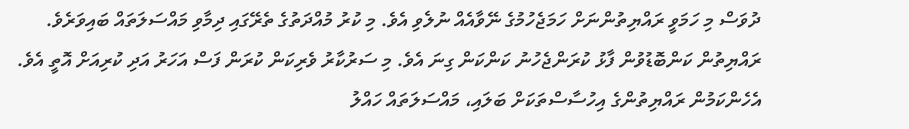ދުވަސް މި ހަމަވީ ރައްޔިތުންނަށް ހަމަޖެހުމުގެ ނޭވާއެއް ނުލެވި އެވެ. މި ކުރު މުއްދަތުގެ ތެރޭގައި ދިމާވި މައްސަލަތައް ބައިވަރެވެ. ރައްޔިތުން ކަންބޮޑުވުން ފާޅު ކުރަންޖެހުނު ކަންކަން ގިނަ އެވެ. މި ސަރުކާރު ވެރިކަން ކުރަން ފަސް އަހަރު އަދި ކުރިއަށް އޮތީ އެވެ. އެހެންކަމުން ރައްޔިތުންގެ އިހުސާސްތަކަށް ބަލައި، މައްސަލަތައް ހައްލު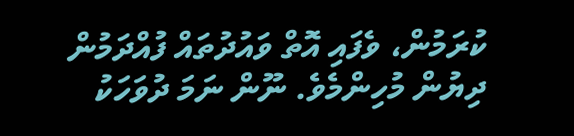ކުރަމުން، ވެފައި އޮތް ވައުދުތައް ފުއްދަމުން ދިޔުން މުހިންމެވެ. ނޫން ނަމަ ދުވަހަކު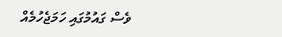ވެސް ގައުމުގައި ހަމަޖެހުމެއް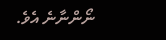ނޯންނާނެ އެވެ.